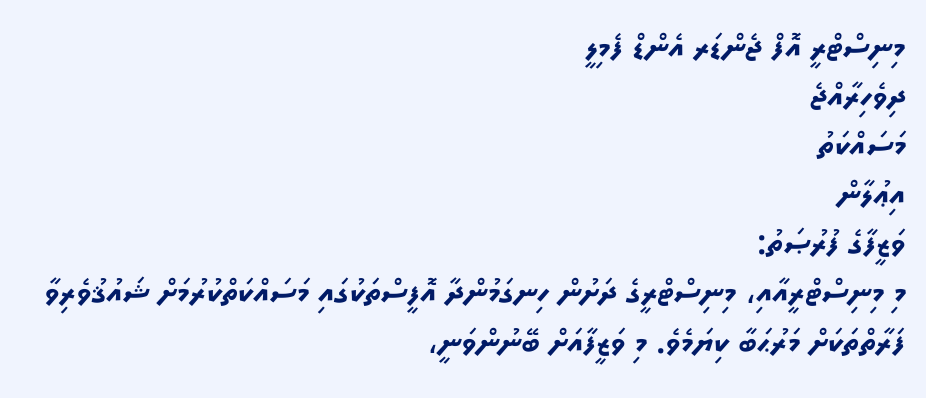މިނިސްޓްރީ އޮފް ޖެންޑަރ އެންޑް ފެމިލީ
ދިވެހިރާއްޖެ
މަސައްކަތު
އިޢުލާން
ވަޒީފާގެ ފުރުޞަތު:
މި މިނިސްޓްރީއާއި، މިނިސްޓްރީގެ ދަށުން ހިނގަމުންދާ އޮފީސްތަކުގައި މަސައްކަތްކުރުމަށް ޝައުޤުވެރިވާ ފަރާތްތަކަށް މަރުޙަބާ ކިޔަމެވެ. މި ވަޒީފާއަށް ބޭނުންވަނީ،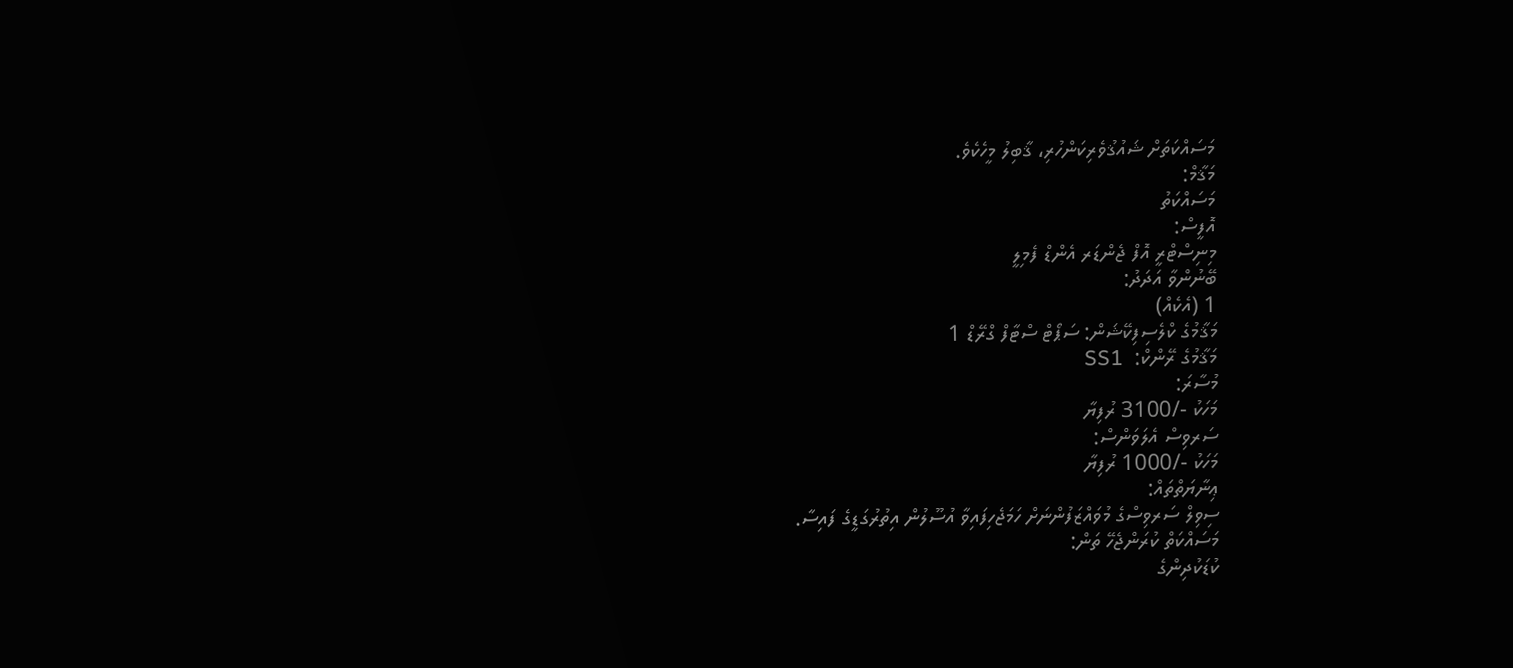މަސައްކަތަށް ޝައުޤުވެރިކަންހުރި، ޤާބިލު މީހެކެވެ.
މަޤާމް:
މަސައްކަތު
އޮފީސް:
މިނިސްޓްރީ އޮފް ޖެންޑަރ އެންޑް ފެމިލީ
ބޭނުންވާ އަދަދު:
1 (އެކެއް)
މަޤާމުގެ ކްލެސިފިކޭޝަން: ސަޕޯޓް ސްޓާފް ގްރޭޑް 1
މަޤާމުގެ ރޭންކް:  SS1
މުސާރަ:
މަހަކު -/3100 ރުފިޔާ
ސަރވިސް އެލަވަންސް:
މަހަކު -/1000 ރުފިޔާ
ޢިނާޔަތްތައް:
ސިވިލް ސަރވިސްގެ މުވައްޒަފުންނަށް ހަމަޖެހިފައިވާ އުސޫލުން އިތުރުގަޑީގެ ފައިސާ.
މަސައްކަތް ކުރަންޖެހޭ ތަން:
ކުޑަކުދިންގެ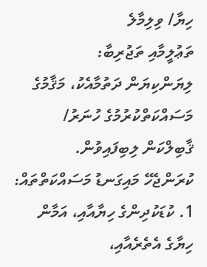ހިޔާ/ ވިލިމާލެ
ތަޢުލީމާއި ތަޖުރިބާ:
ލިޔަންކިޔަން ދަތުމާއެކު، މަޤާމުގެ މަސައްކަތްކުރުމުގެ ހުނަރު/ ޤާބިލްކަން ލިބިފައިވުން.
ކުރަންޖެހޭ މައިގަނޑު މަސައްކަތްތައް:
1. ކުޑަކުދިންގެ ހިޔާއާއި، އަމާން ހިޔާގެ އެތެރެއާއި،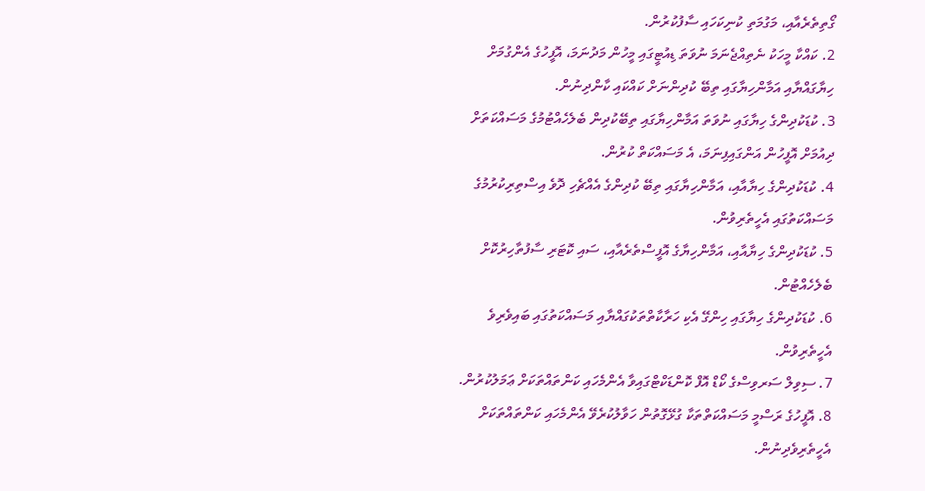ގޯތިތެރެއާއި، މަގުމަތި ކުނިކަހައި ސާފުކުރުން.
2. ކައްކާ މީހަކު ނެތިއްޖެނަމަ ނުވަތަ ޑިއުޓީގައި މީހުން މަދުނަމަ، އޮފީހުގެ އެންގުމަށް ހިޔާގައްޔާއި އަމާންހިޔާގައި ތިބޭ ކުދިންނަށް ކައްކައި ކާންދިނުން.
3. ކުޑަކުދިންގެ ހިޔާގައި ނުވަތަ އަމާންހިޔާގައި ތިބޭކުދިން ބެލެހެއްޓުމުގެ މަސައްކަތަށް ދިއުމަށް އޮފީހުން އަންގައިފިނަމަ، އެ މަސައްކަތް ކުރުން.
4. ކުޑަކުދިންގެ ހިޔާއާއި، އަމާންހިޔާގައި ތިބޭ ކުދިންގެ އެއްޗެހި ދޮވެ އިސްތިރިކުރުމުގެ މަސައްކަތުގައި އެހީތެރިވުން.
5. ކުޑަކުދިންގެ ހިޔާއާއި، އަމާންހިޔާގެ އޮފީސްތެރެއާއި، ސައި ކޮޓަރި ސާފުތާހިރުކޮށް ބެލެހެއްޓުން.
6. ކުޑަކުދިންގެ ހިޔާގައި ހިންގޭ އެކި ހަރާކާތްތަކުގައްޔާއި މަސައްކަތުގައި ބައިވެރިވެ އެހީތެރިވުން.
7. ސިވިލް ސަރވިސްގެ ކޯޑް އޮފް ކޮންޑަކްޓްގައިވާ އެންމެހައި ކަންތައްތަކަށް ޢަމަލުކުރުން.
8. އޮފީހުގެ ރަސްމީ މަސައްކަތްތަކާ ގުޅޭގޮތުން ހަވާލުކުރެވޭ އެންމެހައި ކަންތައްތަކަށް އެހީތެރިވެދިނުން.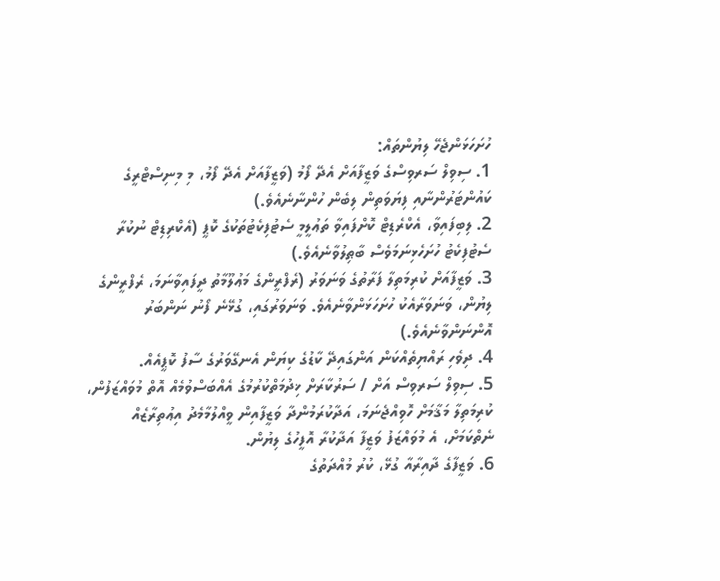ހުށަހަޅަންޖެހޭ ލިޔުންތައް:
1. ސިވިލް ސަރވިސްގެ ވަޒީފާއަށް އެދޭ ފޯމު (ވަޒީފާއަށް އެދޭ ފޯމު، މި މިނިސްޓްރީގެ ކައުންޓަރުންނާއި ފިޔަވަތިން ލިބެން ހުންނާނެއެވެ.)
2. ލިބިފައިވާ، އެކްރެޑިޓް ކޮށްފައިވާ ތަޢުލީމީ ސެޓުފިކެޓުތަކުގެ ކޮޕީ (އެކްރިޑިޓް ނުކުރާ ސެޓުފިކެޓު ހުށަހެޅިނަމަވެސް ބާޠިލުވާނެއެވެ.)
3. ވަޒީފާއަށް ކުރިމަތިލާ ފަރާތުގެ ވަނަވަރު (ރެފްރީންގެ މަޢުލޫމާތު ދީފައިވާނަމަ، ރެފްރީންގެ ލިޔުން، ވަނަވަރާއެކު ހުށަހަޅަންވާނެއެވެ. ވަނަވަރުގައި، ގުޅޭނެ ފޯނު ނަންބަރު އޮންނަންވާނެއެވެ.)
4. ދިވެހި ރައްޔިތެއްކަން އަންގައިދޭ ކާޑުގެ ކިޔަން އެނގޭވަރުގެ ސާފު ކޮޕީއެއް.
5. ސިވިލް ސަރވިސް އަށް / ސަރުކާރަށް ޚިދުމަތްކުރުމުގެ އެއްބަސްވުމެއް އޮތް މުވައްޒަފުން، ކުރިމަތިލާ މަޤާމަށް ހޮވިއްޖެނަމަ، އަދާކުރަމުންދާ ވަޒީފާއިން ވީއްލުމާމެދު އިޢުތިރާޒެއް ނެތްކަމަށް، އެ މުވައްޒަފު ވަޒީފާ އަދާކުރާ އޮފީހުގެ ލިޔުން.
6. ވަޒީފާގެ ދާއިރާއާ ގުޅޭ، ކުރު މުއްދަތުގެ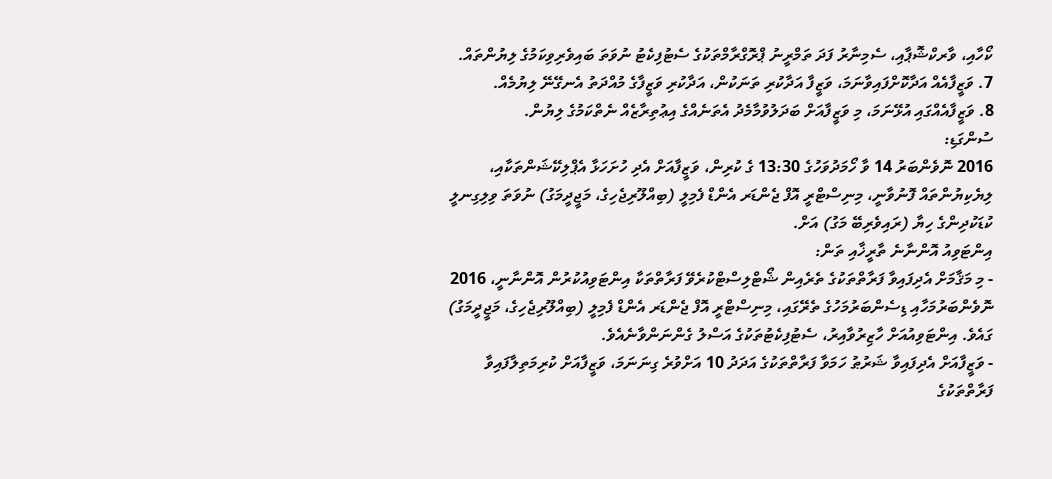ކޯހާއި، ވާރކްޝޮޕާއި، ސެމިނާރު ފަދަ ތަމްރީނު ޕްރޮގްރާމްތަކުގެ ސެޓުފިކެޓު ނުވަތަ ބައިވެރިވިކަމުގެ ލިޔުންތައް.
7. ވަޒީފާއެއް އަދާކޮށްފައިވާނަމަ، ވަޒީފާ އަދާކުރި ތަނަކުން، އަދާކުރި ވަޒީފާގެ މުއްދަތު އެނގޭނޭ ލިޔުމެއް.
8. ވަޒީފާއެއްގައި އުޅޭނަމަ، މި ވަޒީފާއަށް ބަދަލުވުމާމެދު އެތަނެއްގެ އިޢުތިރާޒެއް ނެތްކަމުގެ ލިޔުން.
ސުންގަޑި:
2016 ނޮވެންބަރު 14 ވާ ހޯމަދުވަހުގެ 13:30 ގެ ކުރިން، ވަޒީފާއަށް އެދި ހުށަހަޅާ އެޕްލިކޭޝަންތަކާއި، ލިޔެކިޔުންތައް ފޮނުވާނީ، މިނިސްޓްރީ އޮފް ޖެންޑަރ އެންޑް ފެމިލީ (ބިއްލޫރިޖެހިގެ، މަޖީދީމަގު) ނުވަތަ ވިލިގިނލީ ކުޑަކުދިންގެ ހިޔާ (ރައިވެރިބޭ މަގު) އަށް.
އިންޓަވިއު އޮންނާނެ ތާރީޚާއި ތަން:
- މި މަޤާމަށް އެދިފައިވާ ފަރާތްތަކުގެ ތެރެއިން ޝޯޓްލިސްޓްކުރެވޭ ފަރާތްތަކާ އިންޓަވިއުކުރުން އޮންނާނީ، 2016 ނޮވެންބަރުމަހާއި ޑިސެންބަރުމަހުގެ ތެރޭގައި، މިނިސްޓްރީ އޮފް ޖެންޑަރ އެންޑް ފެމިލީ (ބިއްލޫރިޖެހިގެ، މަޖީދީމަގު) ގައެވެ. އިންޓަވިއުއަށް ހާޒިރުވާއިރު، ސެޓުފިކެޓުތަކުގެ އަސްލު ގެންނަންވާނެއެވެ.
- ވަޒީފާއަށް އެދިފައިވާ ޝަރުޠު ހަމަވާ ފަރާތްތަކުގެ އަދަދު 10 އަށްވުރެ ގިނަނަމަ، ވަޒީފާއަށް ކުރިމަތިލާފައިވާ ފަރާތްތަކުގެ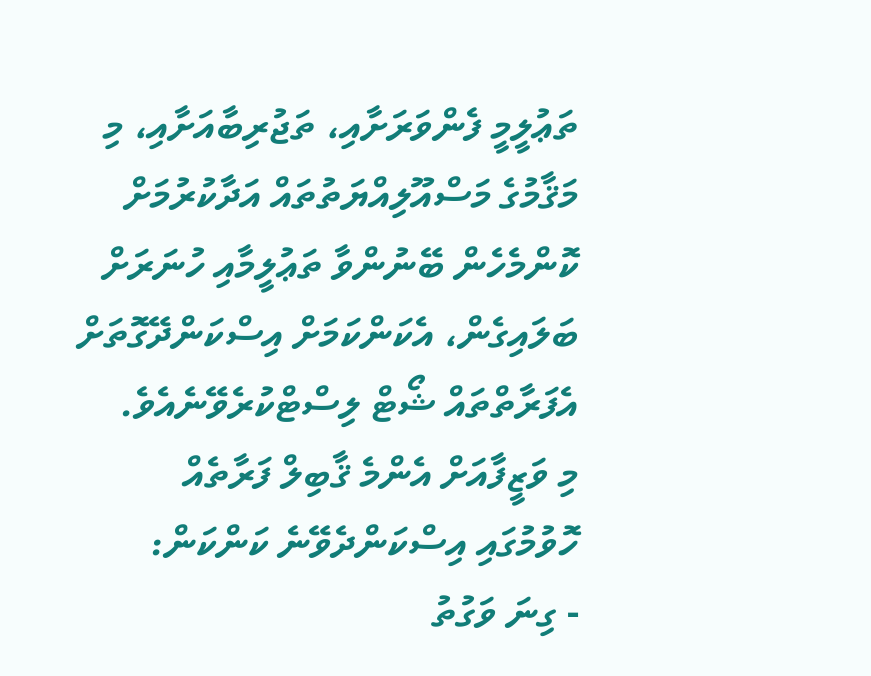ތަޢުލީމީ ފެންވަރަށާއި، ތަޖުރިބާއަށާއި، މި މަޤާމުގެ މަސްއޫލިއްޔަތުތައް އަދާކުރުމަށް ކޮންމެހެން ބޭނުންވާ ތަޢުލީމާއި ހުނަރަށް ބަލައިގެން، އެކަންކަމަށް އިސްކަންދޭގޮތަށް އެފަރާތްތައް ޝޯޓް ލިސްޓްކުރެވޭނެއެވެ.
މި ވަޒީފާއަށް އެންމެ ޤާބިލް ފަރާތެއް ހޮވުމުގައި އިސްކަންދެވޭނެ ކަންކަން:
- ގިނަ ވަގުތު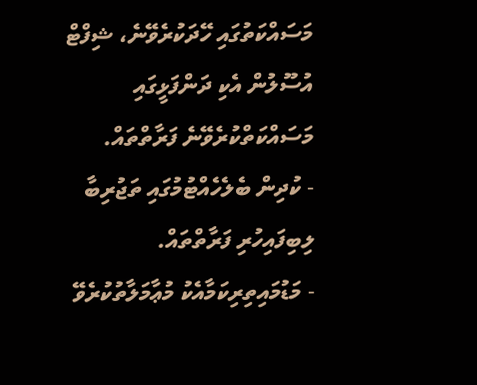މަސައްކަތުގައި ހޭދަކުރެވޭނެ، ޝިފްޓް އުސޫލުން އެކި ދަންފަޅީގައި މަސައްކަތްކުރެވޭނެ ފަރާތްތައް.
- ކުދިން ބެލެހެއްޓުމުގައި ތަޖުރިބާ ލިބިފައިހުރި ފަރާތްތައް.
- މަޑުމައިތިރިކަމާއެކު މުޢާމަލާތުކުރެވޭ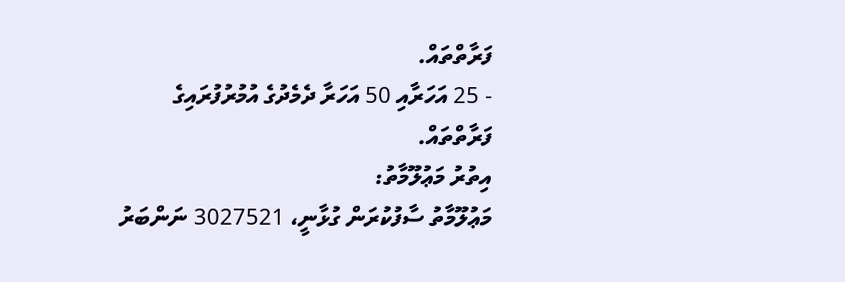ފަރާތްތައް.
- 25 އަހަރާއި 50 އަހަރާ ދެމެދުގެ އުމުރުފުރައިގެ ފަރާތްތައް.
އިތުރު މަޢުލޫމާތު:
މަޢުލޫމާތު ސާފުކުރަން ގުޅާނީ، 3027521 ނަންބަރު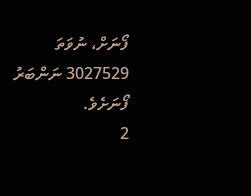ފޯނަށް، ނުވަތަ 3027529 ނަންބަރު ފޯނަށެވެ.
2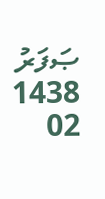ޞަފަރު 1438
02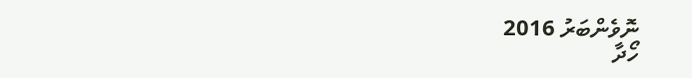ނޮވެންބަރު 2016
ހޯދާ